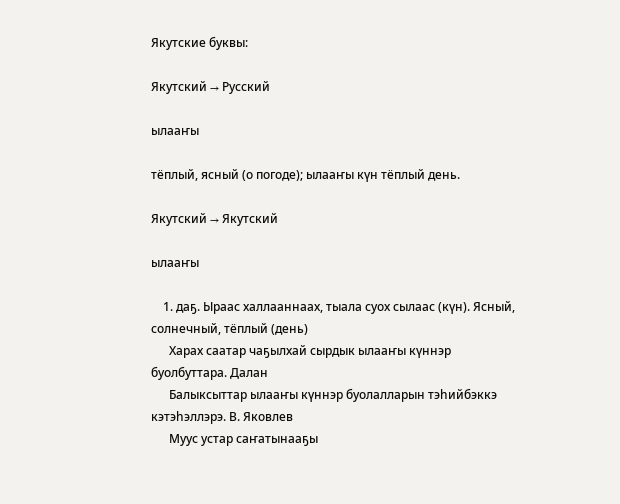Якутские буквы:

Якутский → Русский

ылааҥы

тёплый, ясный (о погоде); ылааҥы күн тёплый день.

Якутский → Якутский

ылааҥы

    1. даҕ. Ыраас халлааннаах, тыала суох сылаас (күн). Ясный, солнечный, тёплый (день)
      Харах саатар чаҕылхай сырдык ылааҥы күннэр буолбуттара. Далан
      Балыксыттар ылааҥы күннэр буолалларын тэһийбэккэ кэтэһэллэрэ. В. Яковлев
      Муус устар саҥатынааҕы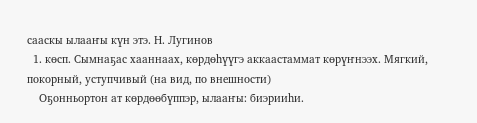сааскы ылааҥы күн этэ. Н. Лугинов
  1. көсп. Сымнаҕас хааннаах, көрдөһүүгэ аккаастаммат көрүҥнээх. Мягкий, покорный, уступчивый (на вид, по внешности)
    Оҕонньортон ат көрдөөбүппэр, ылааҥы: биэрииһи.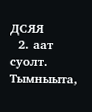ДСЯЯ
  2. аат суолт. Тымныыта,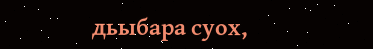дьыбара суох,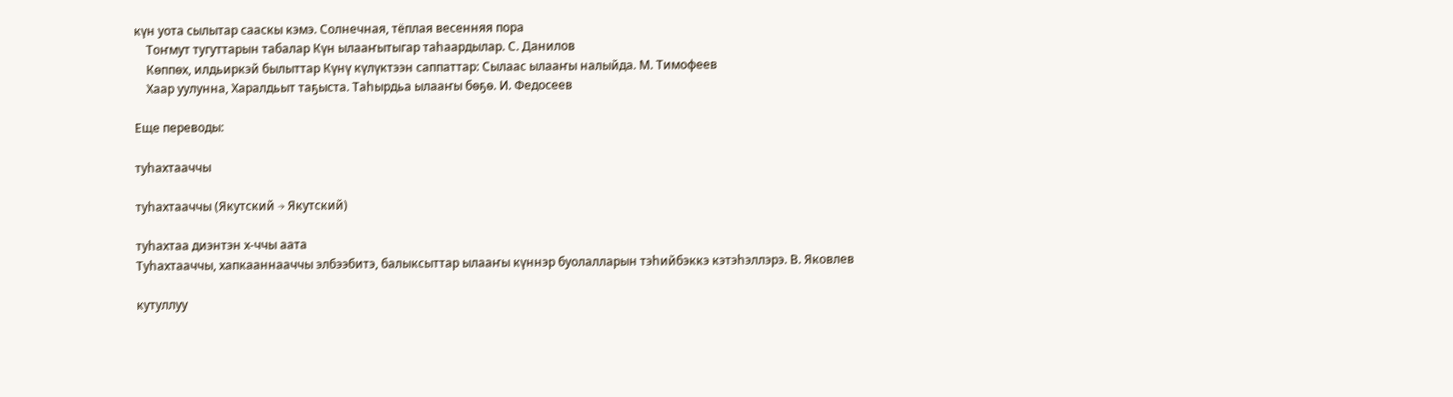күн уота сылытар сааскы кэмэ. Солнечная, тёплая весенняя пора
    Тоҥмут тугуттарын табалар Күн ылааҥытыгар таһаардылар. С. Данилов
    Көппөх, илдьиркэй былыттар Күнү күлүктээн саппаттар: Сылаас ылааҥы налыйда. М. Тимофеев
    Хаар уулунна, Харалдьыт таҕыста. Таһырдьа ылааҥы бөҕө. И. Федосеев

Еще переводы:

туһахтааччы

туһахтааччы (Якутский → Якутский)

туһахтаа диэнтэн х-ччы аата
Туһахтааччы, хапкааннааччы элбээбитэ, балыксыттар ылааҥы күннэр буолалларын тэһийбэккэ кэтэһэллэрэ. В. Яковлев

кутуллуу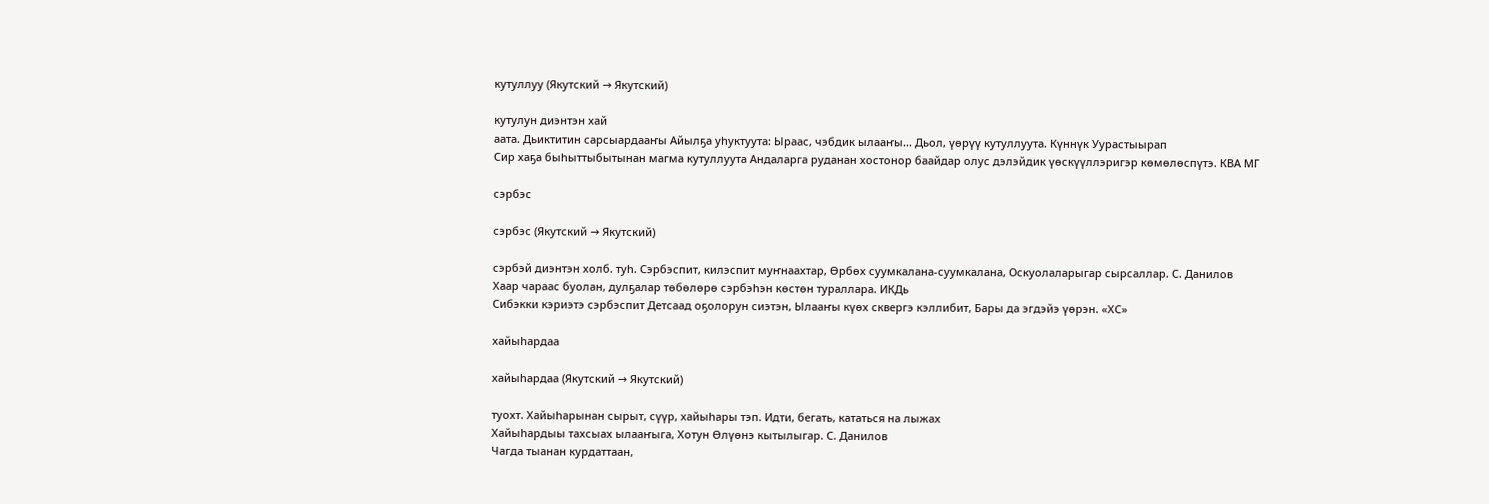кутуллуу (Якутский → Якутский)

кутулун диэнтэн хай
аата. Дьиктитин сарсыардааҥы Айылҕа уһуктуута: Ыраас, чэбдик ылааҥы... Дьол, үөрүү кутуллуута. Күннүк Уурастыырап
Сир хаҕа быһыттыбытынан магма кутуллуута Андаларга руданан хостонор баайдар олус дэлэйдик үөскүүллэригэр көмөлөспүтэ. КВА МГ

сэрбэс

сэрбэс (Якутский → Якутский)

сэрбэй диэнтэн холб. туһ. Сэрбэспит, килэспит муҥнаахтар, Өрбөх суумкалана-суумкалана, Оскуолаларыгар сырсаллар. С. Данилов
Хаар чараас буолан, дулҕалар төбөлөрө сэрбэһэн көстөн тураллара. ИКДь
Сибэкки кэриэтэ сэрбэспит Детсаад оҕолорун сиэтэн, Ылааҥы күөх сквергэ кэллибит, Бары да эгдэйэ үөрэн. «ХС»

хайыһардаа

хайыһардаа (Якутский → Якутский)

туохт. Хайыһарынан сырыт, сүүр, хайыһары тэп. Идти, бегать, кататься на лыжах
Хайыһардыы тахсыах ылааҥыга, Хотун Өлүөнэ кытылыгар. С. Данилов
Чагда тыанан курдаттаан,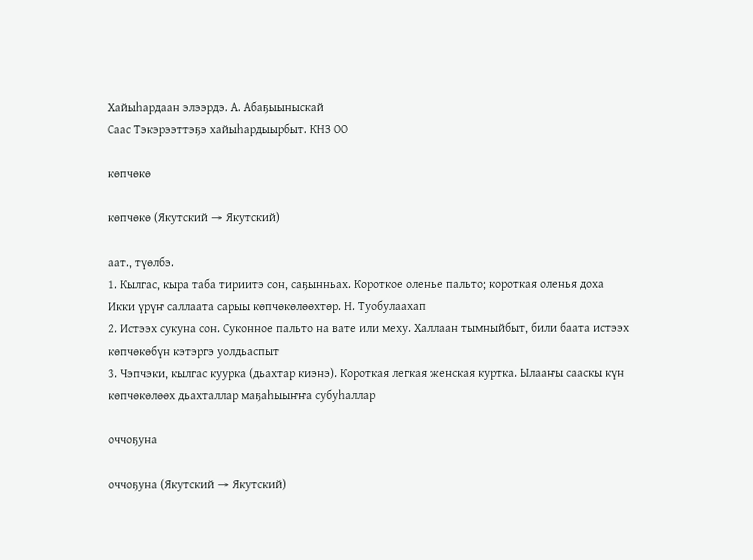Хайыһардаан элээрдэ. А. Абаҕыыныскай
Саас Тэкэрээттэҕэ хайыһардыырбыт. КНЗ ОО

көпчөкө

көпчөкө (Якутский → Якутский)

аат., түөлбэ.
1. Кылгас, кыра таба тириитэ сон, саҕынньах. Короткое оленье пальто; короткая оленья доха
Икки үрүҥ саллаата сарыы көпчөкөлөөхтөр. Н. Туобулаахап
2. Истээх сукуна сон. Суконное пальто на вате или меху. Халлаан тымныйбыт, били баата истээх көпчөкөбүн кэтэргэ уолдьаспыт
3. Чэпчэки, кылгас куурка (дьахтар киэнэ). Короткая легкая женская куртка. Ылааҥы сааскы күн көпчөкөлөөх дьахталлар маҕаһыыҥҥа субуһаллар

оччоҕуна

оччоҕуна (Якутский → Якутский)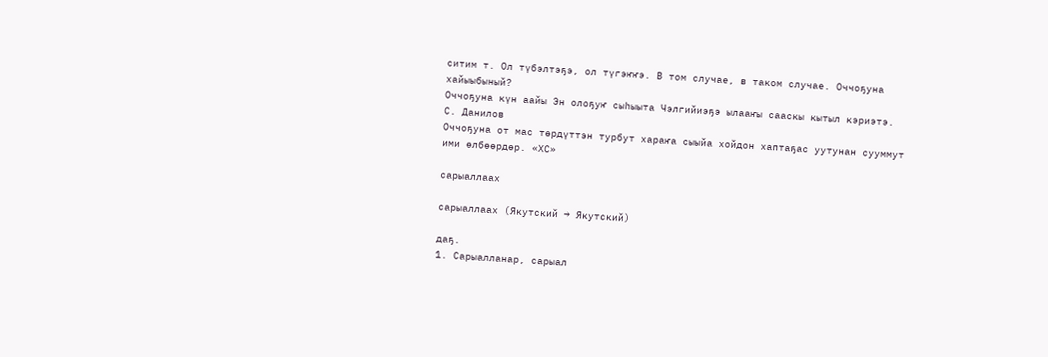ситим т. Ол түбэлтэҕэ, ол түгэҥҥэ. В том случае, в таком случае. Оччоҕуна хайыыбыный?
Оччоҕуна күн аайы Эн олоҕуҥ сыһыыта Чэлгийиэҕэ ылааҥы сааскы кытыл кэриэтэ. С. Данилов
Оччоҕуна от мас төрдүттэн турбут хараҥа сыыйа хойдон хаптаҕас уутунан сууммут ими өлбөөрдөр. «ХС»

сарыаллаах

сарыаллаах (Якутский → Якутский)

даҕ.
1. Сарыалланар, сарыал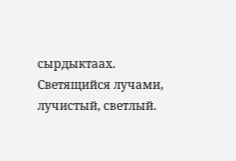сырдыктаах. Светящийся лучами, лучистый, светлый.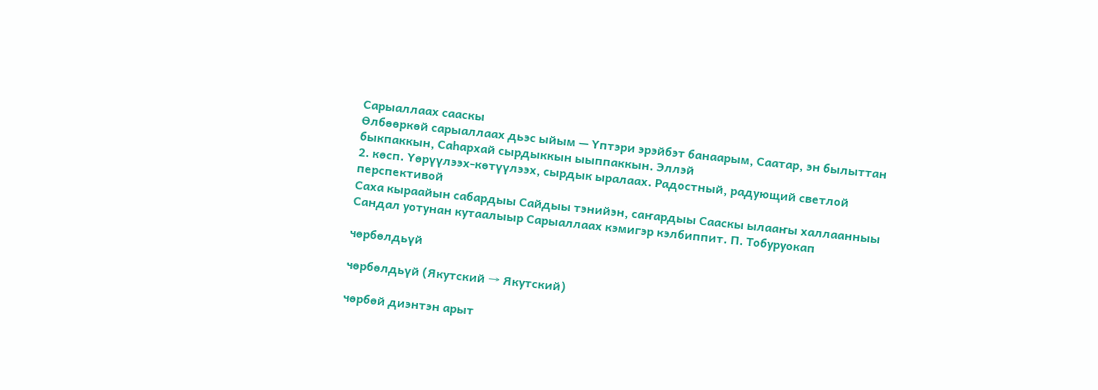Сарыаллаах сааскы
Өлбөөркөй сарыаллаах дьэс ыйым — Үптэри эрэйбэт банаарым, Саатар, эн былыттан быкпаккын, Саһархай сырдыккын ыыппаккын. Эллэй
2. көсп. Үөрүүлээх-көтүүлээх, сырдык ыралаах. Радостный, радующий светлой перспективой
Саха кыраайын сабардыы Сайдыы тэнийэн, саҥардыы Сааскы ылааҥы халлаанныы Сандал уотунан кутаалыыр Сарыаллаах кэмигэр кэлбиппит. П. Тобуруокап

чөрбөлдьүй

чөрбөлдьүй (Якутский → Якутский)

чөрбөй диэнтэн арыт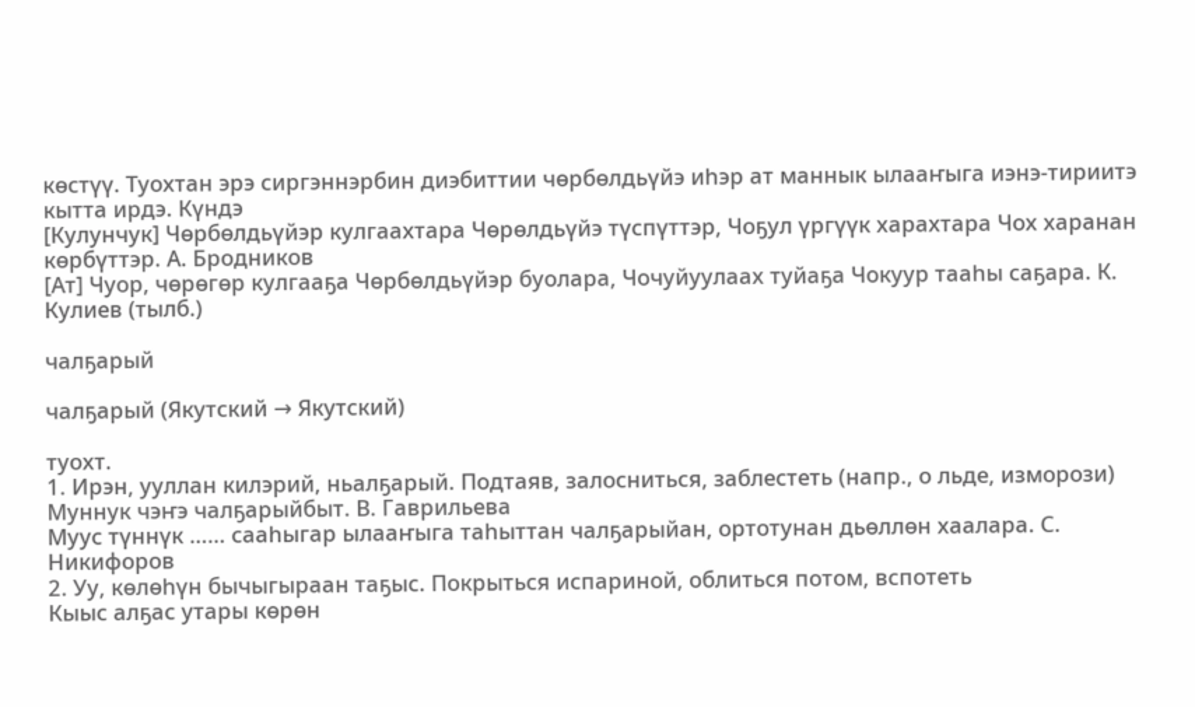көстүү. Туохтан эрэ сиргэннэрбин диэбиттии чөрбөлдьүйэ иһэр ат маннык ылааҥыга иэнэ-тириитэ кытта ирдэ. Күндэ
[Кулунчук] Чөрбөлдьүйэр кулгаахтара Чөрөлдьүйэ түспүттэр, Чоҕул үргүүк харахтара Чох харанан көрбүттэр. А. Бродников
[Ат] Чуор, чөрөгөр кулгааҕа Чөрбөлдьүйэр буолара, Чочуйуулаах туйаҕа Чокуур тааһы саҕара. К. Кулиев (тылб.)

чалҕарый

чалҕарый (Якутский → Якутский)

туохт.
1. Ирэн, ууллан килэрий, ньалҕарый. Подтаяв, залосниться, заблестеть (напр., о льде, изморози)
Муннук чэҥэ чалҕарыйбыт. В. Гаврильева
Муус түннүк …… сааһыгар ылааҥыга таһыттан чалҕарыйан, ортотунан дьөллөн хаалара. С. Никифоров
2. Уу, көлөһүн бычыгыраан таҕыс. Покрыться испариной, облиться потом, вспотеть
Кыыс алҕас утары көрөн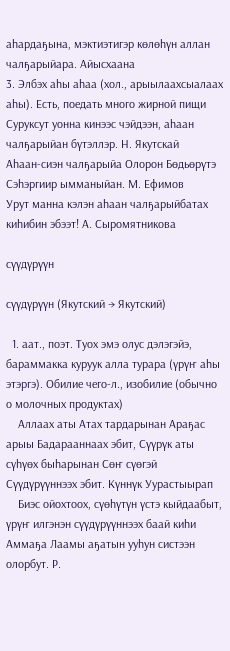аһардаҕына, мэктиэтигэр көлөһүн аллан чалҕарыйара. Айысхаана
3. Элбэх аһы аһаа (хол., арыылаахсыалаах аһы). Есть, поедать много жирной пищи
Суруксут уонна кинээс чэйдээн, аһаан чалҕарыйан бүтэллэр. Н. Якутскай
Аһаан-сиэн чалҕарыйа Олорон Бөдьөрүтэ Сэһэргиир ымманыйан. М. Ефимов
Урут манна кэлэн аһаан чалҕарыйбатах киһибин эбээт! А. Сыромятникова

сүүдүрүүн

сүүдүрүүн (Якутский → Якутский)

  1. аат., поэт. Туох эмэ олус дэлэгэйэ, бараммакка куруук алла турара (үрүҥ аһы этэргэ). Обилие чего-л., изобилие (обычно о молочных продуктах)
    Аллаах аты Атах тардарынан Араҕас арыы Бадарааннаах эбит, Сүүрүк аты сүһүөх быһарынан Сөҥ сүөгэй Сүүдүрүүннээх эбит. Күннүк Уурастыырап
    Биэс ойохтоох, сүөһүтүн үстэ кыйдаабыт, үрүҥ илгэнэн сүүдүрүүннээх баай киһи Аммаҕа Лаамы аҕатын ууһун систээн олорбут. Р.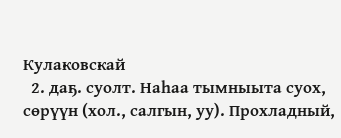Кулаковскай
  2. даҕ. суолт. Наһаа тымныыта суох, сөрүүн (хол., салгын, уу). Прохладный,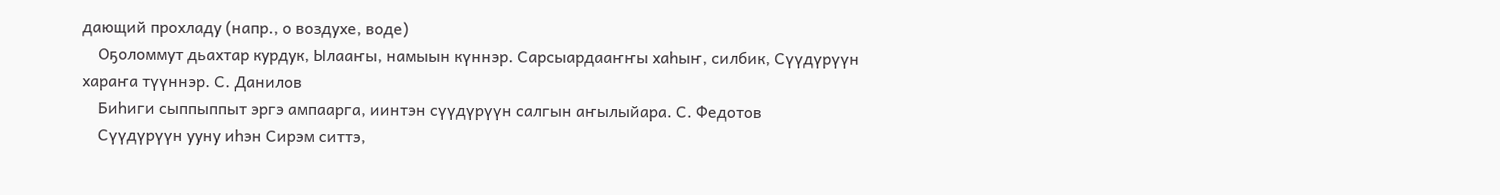дающий прохладу (напр., о воздухе, воде)
    Оҕоломмут дьахтар курдук, Ылааҥы, намыын күннэр. Сарсыардааҥҥы хаһыҥ, силбик, Сүүдүрүүн хараҥа түүннэр. С. Данилов
    Биһиги сыппыппыт эргэ ампаарга, иинтэн сүүдүрүүн салгын аҥылыйара. С. Федотов
    Сүүдүрүүн ууну иһэн Сирэм ситтэ,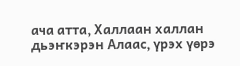ача атта, Халлаан халлан дьэҥкэрэн Алаас, үрэх үөрэ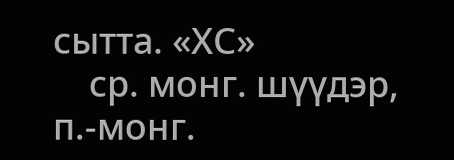сытта. «ХС»
    ср. монг. шүүдэр, п.-монг.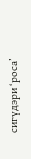сигүдэри ‘роса’